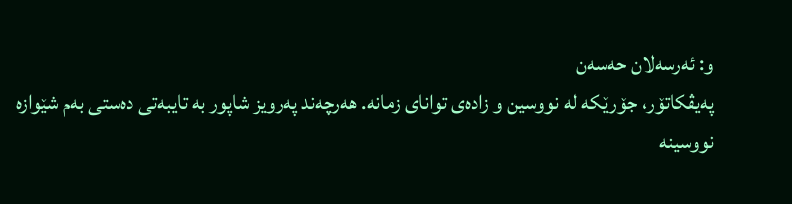و: ئەرسەلان حەسەن
پەیڤکاتۆر، جۆرێکە لە نووسین و زادەی توانای زمانە. هەرچەند پەرویز شاپور بە تایبەتی دەستی بەم شێوازە نووسینە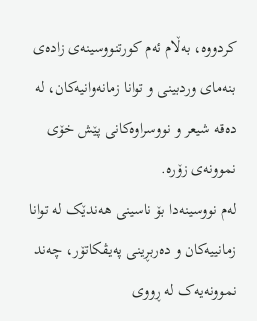کردووە، بەڵام ئەم کورتنووسینەی زادەی بنەمای وردبینی و توانا زمانەوانیەکان، لە دەقە شیعر و نووسراوەکانی پێش خۆی نموونەی زۆرە.
لەم نووسینەدا بۆ ناسینی هەندێک لە توانا زمانییەکان و دەربڕینی پەیڤکاتۆر، چەند نموونەیەک لە ڕووی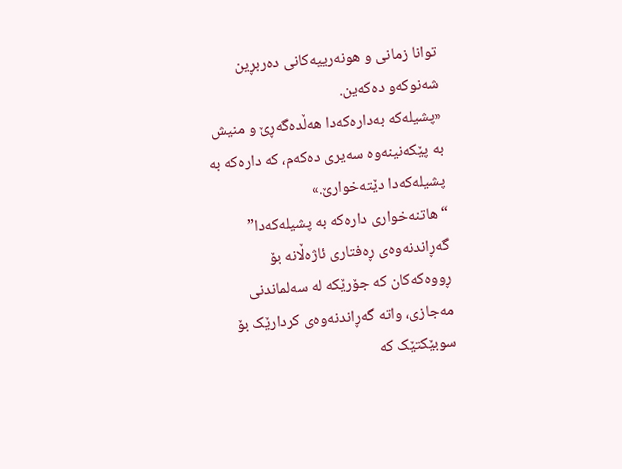توانا زمانی و هونەرییەکانی دەربڕین شەنوکەو دەکەین.
«پشیلەکە بەدارەکەدا هەڵدەگەڕێ و منیش بە پێکەنینەوە سەیری دەکەم، کە دارەکە بە پشیلەکەدا دێتەخوارێ.»
“هاتنەخواری دارەکە بە پشیلەکەدا” گەڕاندنەوەی ڕەفتاری ئاژەڵانە بۆ ڕووەکەکان که جۆرێکە لە سەلماندنی مەجازی، واتە گەڕاندنەوەی کردارێک بۆ سوبێکتێک کە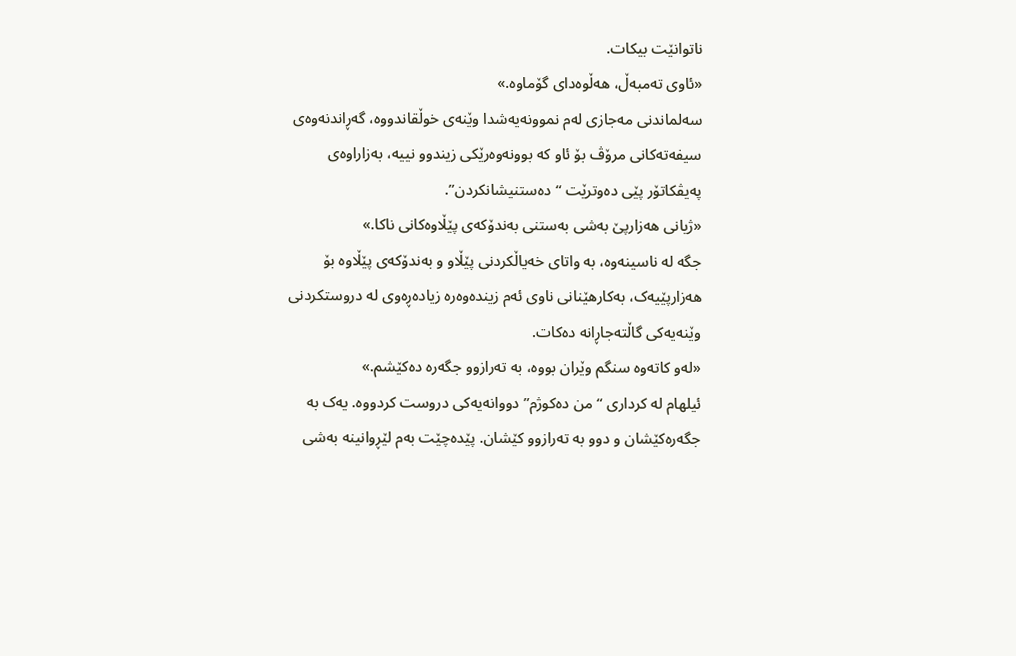ناتوانێت بیکات.
«ئاوی تەمبەڵ، هەڵوەدای گۆماوە.»
سەلماندنی مەجازی لەم نموونەیەشدا وێنەی خوڵقاندووە، گەڕاندنەوەی سیفەتەکانی مرۆڤ بۆ ئاو کە بوونەوەرێکی زیندوو نییە، بەزاراوەی پەیڤکاتۆر پێی دەوترێت “دەستنیشانکردن”.
«ژیانی هەزارپێ بەشی بەستنی بەندۆکەی پێڵاوەکانی ناکا.»
جگە لە ناسینەوە، بە واتای خەیاڵکردنی پێڵاو و بەندۆکەی پێڵاوە بۆ هەزارپێیەک، بەکارهێنانی ناوی ئەم زیندەوەرە زیادەڕەوی لە دروستکردنی وێنەیەکی گاڵتەجاڕانە دەکات.
«لەو کاتەوە سنگم وێران بووە، بە تەرازوو جگەرە دەکێشم.»
ئیلهام لە کرداری “من دەکوژم” دووانەیەکی دروست کردووە. یەک بە جگەرەکێشان و دوو بە تەرازوو کێشان. پێدەچێت بەم لێڕوانینە بەشی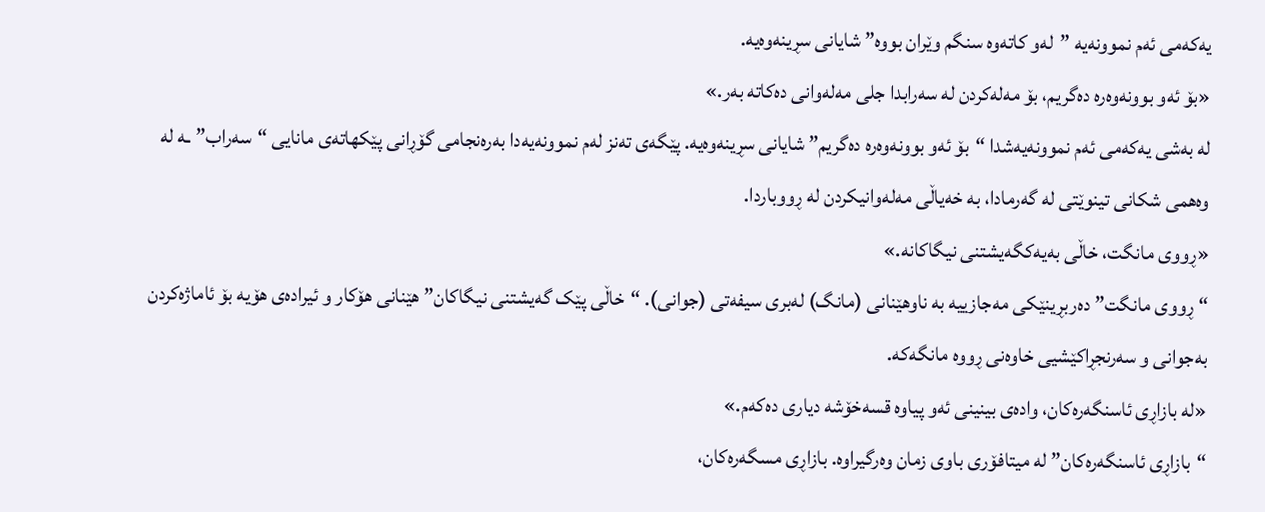یەکەمی ئەم نموونەیە ”لەو کاتەوە سنگم وێران بووە” شایانی سڕینەوەیە.
«بۆ ئەو بوونەوەرە دەگریم، بۆ مەلەکردن لە سەرابدا جلی مەلەوانی دەکاتە بەر.»
لە بەشی یەکەمی ئەم نموونەیەشدا “بۆ ئەو بوونەوەرە دەگریم” شایانی سڕینەوەیە. پێگەی تەنز لەم نموونەیەدا بەرەنجامی گۆڕانی پێکهاتەی مانایی “سەراب”ـە لە وەهمی شکانی تینوێتی لە گەرمادا، بە خەیاڵی مەلەوانیکردن لە ڕووباردا.
«ڕووی مانگت، خاڵی بەیەکگەیشتنی نیگاکانە.»
“ڕووی مانگت” دەربڕینێکی مەجازییە بە ناوهێنانی (مانگ) لەبری سیفەتی (جوانی). “خاڵی پێک گەیشتنی نیگاکان” هێنانی هۆکار و ئیرادەی هۆیە بۆ ئاماژەکردن بەجوانی و سەرنجڕاکێشیی خاوەنی ڕووە مانگەکە.
«لە بازاڕی ئاسنگەرەکان، وادەی بینینی ئەو پیاوە قسەخۆشە دیاری دەکەم.»
“بازاڕی ئاسنگەرەکان” لە میتافۆری باوی زمان وەرگیراوە. بازاڕی مسگەرەکان،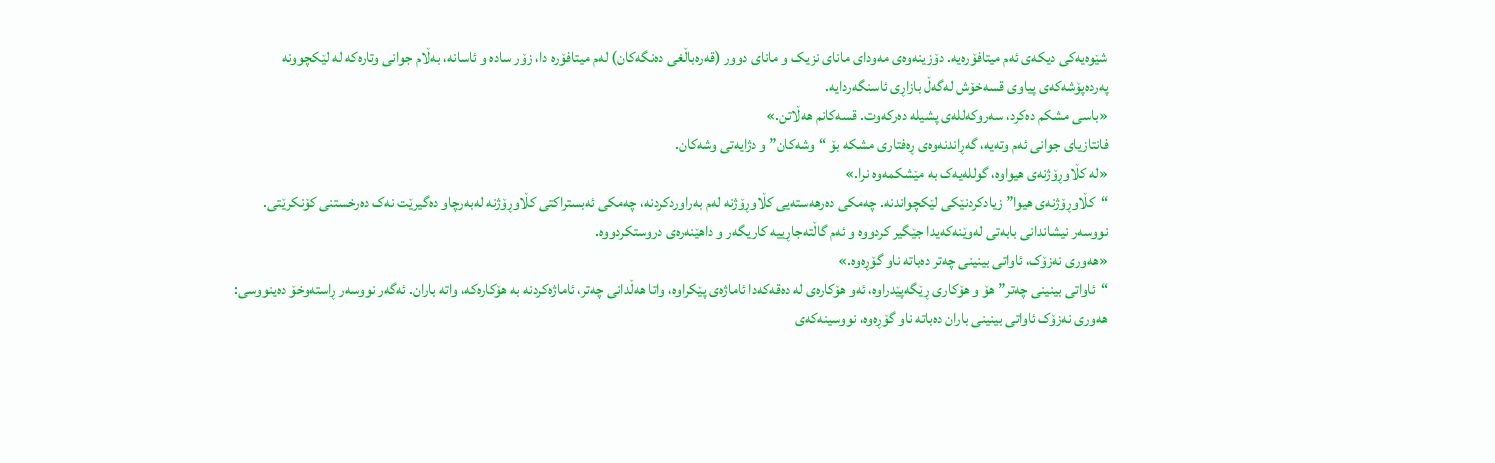شێوەیەکی دیکەی ئەم میتافۆرەیە. دۆزینەوەی مەودای مانای نزیک و مانای دوور (قەرەباڵغی دەنگەکان) لەم میتافۆرە دا، زۆر سادە و ئاسانە، بەڵام جوانی وتارەکە لە لێکچوونە پەردەپۆشەکەی پیاوی قسەخۆش لەگەڵ بازاڕی ئاسنگەردایە.
«باسی مشکم دەکرد، سەروکەللەی پشیلە دەرکەوت. قسەکانم هەڵاتن.»
فانتازیای جوانی ئەم وتەیە، گەڕاندنەوەی ڕەفتاری مشکە بۆ “وشەکان” و دژایەتی وشەکان.
«لە کڵاوڕۆژنەی هیواوە، گوللەیەک بە مێشکمەوە نرا.»
“کڵاوڕۆژنەی هیوا” زیادکردنێکی لێکچواندنە. چەمکی دەرهەستەیی کڵاوڕۆژنە لەم بەراوردکردنە، چەمکی ئەبستراکتی کڵاوڕۆژنە لەبەرچاو دەگیرێت نەک دەرخستنی کۆنکرێتی. نووسەر نیشاندانی بابەتی لەوێنەکەیدا جێگیر کردووە و ئەم گاڵتەجاڕییە کاریگەر و داهێنەرەی دروستکردووە.
«هەوری نەزۆک، ئاواتی بینینی چەتر دەباتە ناو گۆڕەوە.»
“ئاواتی بینینی چەتر” هۆ و هۆکاری ڕێگەپێدراوە، ئەو هۆکارەی لە دەقەکەدا ئاماژەی پێکراوە، واتا هەڵدانی چەتر، ئاماژەکردنە بە هۆکارەکە، واتە باران. ئەگەر نووسەر ڕاستەوخۆ دەینووسی: هەوری نەزۆک ئاواتی بینینی باران دەباتە ناو گۆڕەوە، نووسینەکەی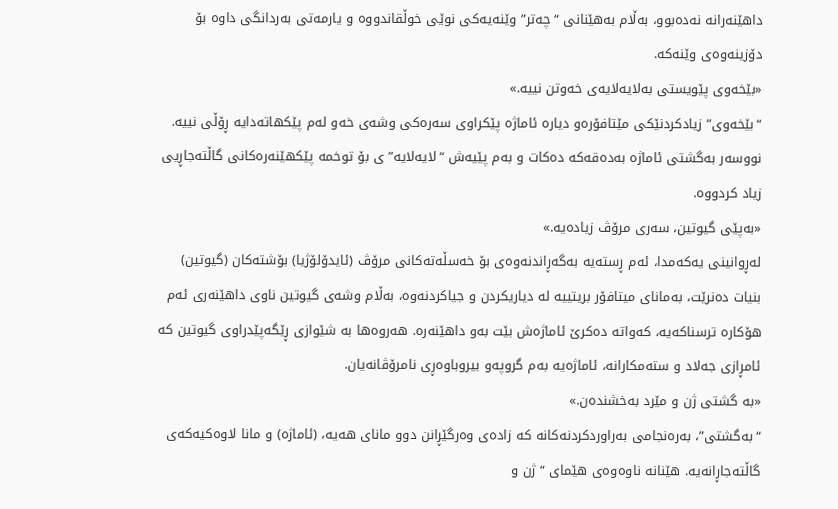داهێنەرانە نەدەبوو، بەڵام بەهێنانی “چەتر” وێنەیەکی نوێی خوڵقاندووە و یارمەتی بەردانگی داوە بۆ دۆزینەوەی وێنەکە.
«بێخەوی پێویستی بەلایەلایەی خەوتن نییە.»
“بێخەوی” زیادکردنێکی مێتافۆرەو دیارە ئاماژە پێکراوی سەرەکی وشەی خەو لەم پێکهاتەدایە ڕۆڵی نییە. نووسەر بەگشتی ئاماژە بەدەقەکە دەکات و بەم پێیەش “لایەلایە”ی بۆ توخمە پێکهێنەرەکانی گاڵتەجاڕیی زیاد کردووە.
«بەپێی گیوتین، سەری مرۆڤ زیادەیە.»
لەڕوانینی یەکەمدا، ئەم ڕستەیە بەگەڕاندنەوەی بۆ خەسڵەتەکانی مرۆڤ (ئایدۆلۆژیا) بۆشتەکان (گیوتین) بنیات دەنرێت، بەمانای میتافۆر بریتییە لە دیاریکردن و جیاکردنەوە، بەڵام وشەی گیوتین ناوی داهێنەری ئەم هۆکارە ترسناکەیە، کەواتە دەکرێ ئاماژەش بێت بەو داهێنەرە. هەروەها بە شێوازی ڕێگەپێدراوی گیوتین کە ئامڕازی جەلاد و ستەمکارانە، ئاماژەیە بەم گروپەو بیروباوەڕی نامرۆڤانەیان.
«بە گشتی ژن و مێرد بەخشندەن.»
“بەگشتی”، بەرەنجامی بەراوردکردنەکانە کە زادەی وەرگێڕانن دوو مانای هەیە، (ئاماژە) و مانا لاوەکیەکەی گاڵتەجاڕانەیە. هێنانە ناوەوەی هێمای “ژن و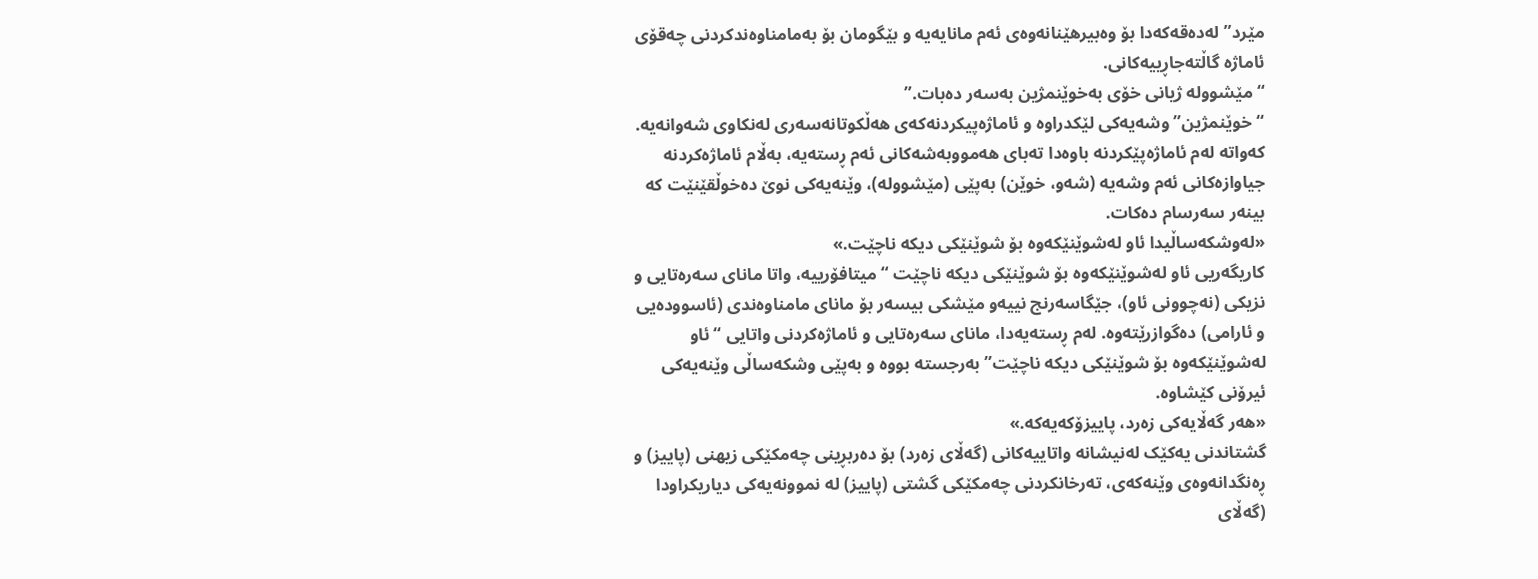مێرد” لەدەقەکەدا بۆ وەبیرهێنانەوەی ئەم مانایەیە و بێگومان بۆ بەمامناوەندکردنی چەقۆی ئاماژە گاڵتەجاڕییەکانی.
“مێشوولە ژیانی خۆی بەخوێنمژین بەسەر دەبات.”
“خوێنمژین” وشەیەکی لێکدراوە و ئاماژەپیکردنەکەی هەڵکوتانەسەری لەنکاوی شەوانەیە. کەواتە لەم ئاماژەپێکردنە باوەدا تەبای هەمووبەشەکانی ئەم ڕستەیە، بەڵام ئاماژەکردنە جیاوازەکانی ئەم وشەیە (شەو، خوێن) بەپێی (مێشوولە)، وێنەیەکی نوێ دەخوڵقێنێت کە بینەر سەرسام دەکات.
«لەوشکەساڵیدا ئاو لەشوێنێکەوە بۆ شوێنێکی دیکە ناچێت.»
کاریگەریی ئاو لەشوێنێکەوە بۆ شوێنێکی دیکە ناچێت “میتافۆرییە، واتا مانای سەرەتایی و نزیکی (نەچوونی ئاو)، جێگاسەرنج نییەو مێشکی بیسەر بۆ مانای مامناوەندی (ئاسوودەیی و ئارامی) دەگوازرێتەوە. لەم ڕستەیەدا، مانای سەرەتایی و ئاماژەکردنی واتایی “ئاو لەشوێنێکەوە بۆ شوێنێکی دیکە ناچێت” بەرجسته بووه و بەپێی وشکەساڵی وێنەیەکی ئیرۆنی کێشاوە.
«هەر گەڵایەکی زەرد، پاییزۆکەیەکە.»
گشتاندنی یەکێک لەنیشانە واتاییەکانی (گەڵای زەرد) بۆ دەربڕینی چەمکێکی زیهنی (پاییز) و ڕەنگدانەوەی وێنەکەی، تەرخانکردنی چەمکێکی گشتی (پاییز) لە نموونەیەکی دیاریکراودا (گەڵای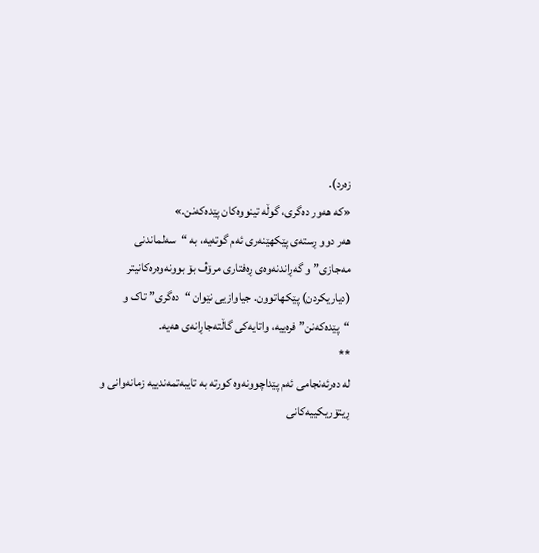زەرد).
«کە هەور دەگری، گوڵە تینووەکان پێدەکەنن.»
هەر دوو ڕستەی پێکهێنەری ئەم گوتەیە، بە “سەلماندنی مەجازی” و گەڕاندنەوەی ڕەفتاری مرۆڤ بۆ بوونەوەرەکانیتر (دیاریکردن) پێکهاتوون. جیاوازیی نێوان “دەگری” تاک و “پێدەکەنن” فرەییە، واتایەکی گاڵتەجاڕانەی هەیە.
**
لە دەرئەنجامی ئەم پێداچوونەوە کورتە بە تایبەتمەندییە زمانەوانی و ڕیتۆریکییەکانی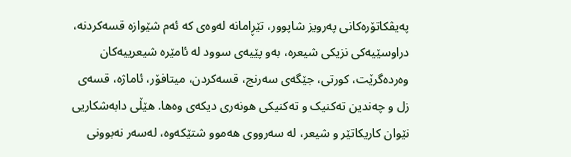پەیڤکاتۆرەکانی پەرویز شاپوور، تێڕامانە لەوەی کە ئەم شێوازە قسەکردنە، دراوسێیەکی نزیکی شیعرە، بەو پێیەی سوود لە ئامێرە شیعرییەکان وەردەگرێت، کورتی، جێگەی سەرنج، قسەکردن، میتافۆر، ئاماژە، قسەی زل و چەندین تەکنیک و تەکنیکی هونەری دیکەی وەها. هێڵی دابەشکاریی نێوان کاریکاتێر و شیعر، لە سەرووی هەموو شتێکەوە، لەسەر نەبوونی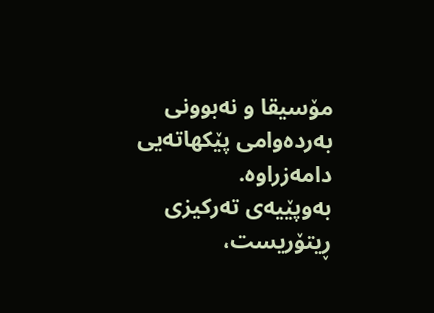مۆسیقا و نەبوونی بەردەوامی پێکهاتەیی دامەزراوە.
بەوپێیەی تەرکیزی ڕیتۆریست،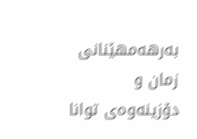بەرهەمهێنانی زمان و دۆزینەوەی توانا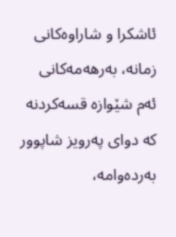ئاشکرا و شاراوەکانی زمانە، بەرهەمەکانی ئەم شێوازە قسەکردنە کە دوای پەرویز شاپوور بەردەوامە،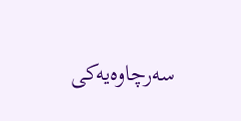سەرچاوەیەکی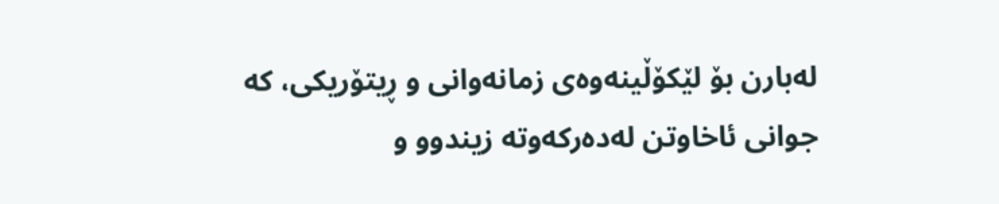لەبارن بۆ لێکۆڵینەوەی زمانەوانی و ڕیتۆریکی، کە جوانی ئاخاوتن لەدەرکەوتە زیندوو و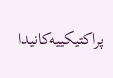پراکتیکییەکانیدا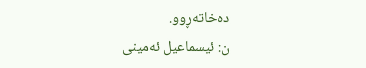دەخاتەڕوو.
ن: ئیسماعیل ئەمینی